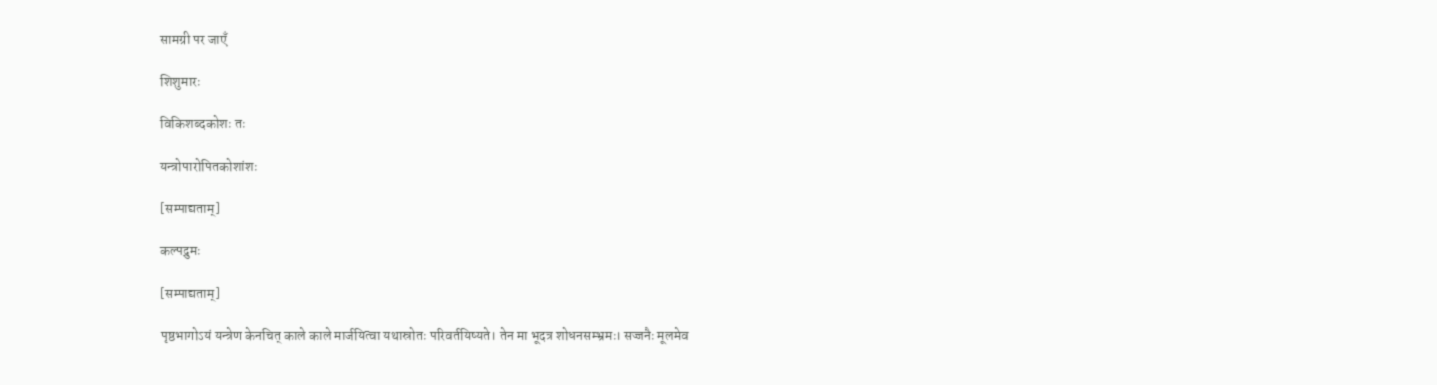सामग्री पर जाएँ

शिशुमारः

विकिशब्दकोशः तः

यन्त्रोपारोपितकोशांशः

[सम्पाद्यताम्]

कल्पद्रुमः

[सम्पाद्यताम्]

पृष्ठभागोऽयं यन्त्रेण केनचित् काले काले मार्जयित्वा यथास्रोतः परिवर्तयिष्यते। तेन मा भूदत्र शोधनसम्भ्रमः। सज्जनैः मूलमेव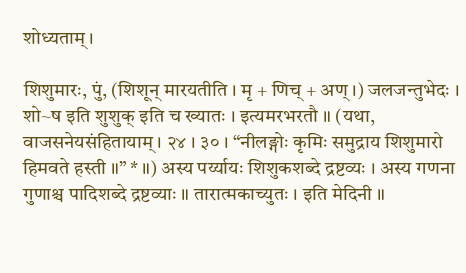शोध्यताम्।

शिशुमारः, पुं, (शिशून् मारयतीति । मृ + णिच् + अण् ।) जलजन्तुभेदः । शो~ष इति शुशुक् इति च ख्यातः । इत्यमरभरतौ ॥ (यथा, वाजसनेयसंहितायाम् । २४ । ३० । “नीलङ्गोः कृमिः समुद्राय शिशुमारो हिमवते हस्ती ॥” * ॥) अस्य पर्य्यायः शिशुकशब्दे द्रष्टव्यः । अस्य गणना गुणाश्च पादिशब्दे द्रष्टव्याः ॥ तारात्मकाच्युतः । इति मेदिनी ॥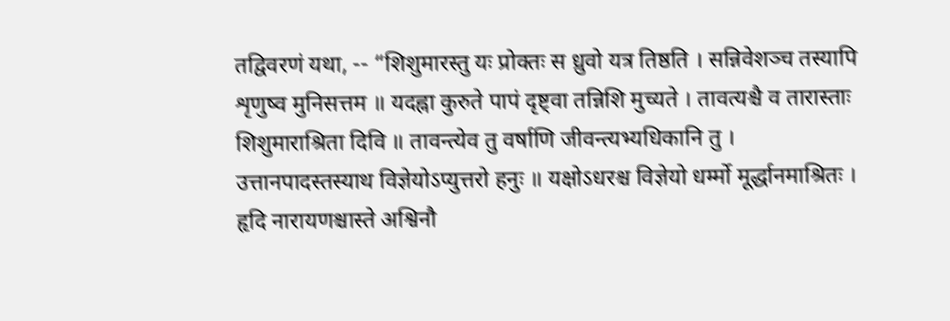तद्विवरणं यथा, -- “शिशुमारस्तु यः प्रोक्तः स ध्रुवो यत्र तिष्ठति । सन्निवेशञ्च तस्यापि शृणुष्व मुनिसत्तम ॥ यदह्ना कुरुते पापं दृष्ट्वा तन्निशि मुच्यते । तावत्यश्चै व तारास्ताः शिशुमाराश्रिता दिवि ॥ तावन्त्येव तु वर्षाणि जीवन्त्यभ्यधिकानि तु । उत्तानपादस्तस्याथ विज्ञेयोऽप्युत्तरो हनुः ॥ यक्षोऽधरश्च विज्ञेयो धर्म्मो मूर्द्धानमाश्रितः । हृदि नारायणश्चास्ते अश्विनौ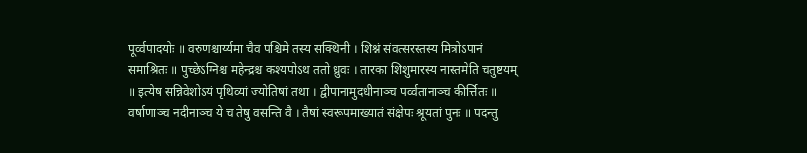पूर्व्वपादयोः ॥ वरुणश्चार्य्यमा चैव पश्चिमे तस्य सक्थिनी । शिश्नं संवत्सरस्तस्य मित्रोऽपानं समाश्रितः ॥ पुच्छेऽग्निश्च महेन्द्रश्च कश्यपोऽथ ततो ध्रुवः । तारका शिशुमारस्य नास्तमेति चतुष्टयम् ॥ इत्येष सन्निवेशोऽयं पृथिव्यां ज्योतिषां तथा । द्वीपानामुदधीनाञ्च पर्व्वतानाञ्च कीर्त्तितः ॥ वर्षाणाञ्च नदीनाञ्च ये च तेषु वसन्ति वै । तैषां स्वरूपमाख्यातं संक्षेपः श्रूयतां पुनः ॥ पदन्तु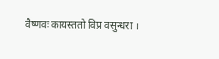वैष्णवः कायस्ततो विप्र वसुन्धरा ।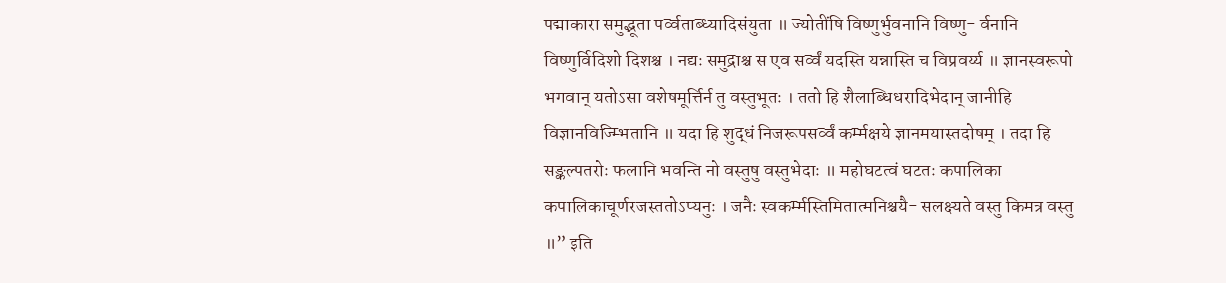पद्माकारा समुद्भूता पर्व्वताब्ध्यादिसंयुता ॥ ज्योतींषि विष्णुर्भुवनानि विष्णु- र्वनानि विष्णुर्विदिशो दिशश्च । नद्यः समुद्राश्च स एव सर्व्वं यदस्ति यन्नास्ति च विप्रवर्य्य ॥ ज्ञानस्वरूपो भगवान् यतोऽसा वशेषमूर्त्तिर्न तु वस्तुभूतः । ततो हि शैलाब्धिधरादिभेदान् जानीहि विज्ञानविज्म्भितानि ॥ यदा हि शुद्धं निजरूपसर्व्वं कर्म्मक्षये ज्ञानमयास्तदोषम् । तदा हि सङ्कल्पतरोः फलानि भवन्ति नो वस्तुषु वस्तुभेदाः ॥ महोघटत्वं घटतः कपालिका कपालिकाचूर्णरजस्ततोऽप्यनुः । जनैः स्वकर्म्मस्तिमितात्मनिश्चयै- सलक्ष्यते वस्तु किमत्र वस्तु ॥” इति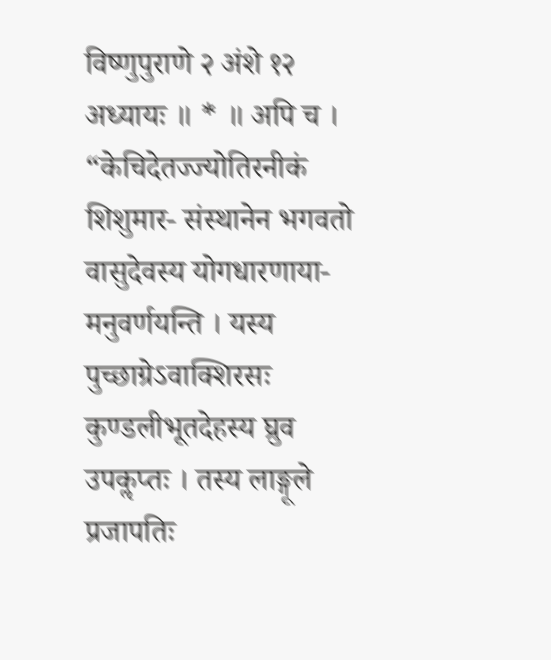विष्णुपुराणे २ अंशे १२ अध्यायः ॥ * ॥ अपि च । “केचिदेतज्ज्योतिरनीकं शिशुमार- संस्थानेन भगवतो वासुदेवस्य योगधारणाया- मनुवर्णयन्ति । यस्य पुच्छाग्रेऽवाक्शिरसः कुण्डलीभूतदेहस्य घ्रुव उपकॢप्तः । तस्य लाङ्गूले प्रजापतिः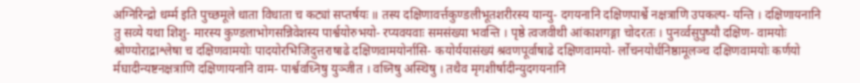अग्निरिन्द्रो धर्म्म इति पुच्छमूले धाता विधाता च कट्यां सप्तर्षयः ॥ तस्य दक्षिणावर्त्तकुण्डलीभूतशरीरस्य यान्यु- दगयनानि दक्षिणपार्श्वे नक्षत्राणि उपकल्प- यन्ति । दक्षिणायनानि तु सव्ये यथा शिशु- मारस्य कुण्डलाभोगसन्निवेशस्य पार्श्वयोरुभयो- रप्यवयवाः समसंख्या भवन्ति । पृष्ठे त्वजवीथी आंकाशगङ्गा चोदरतः । पुनर्व्वसुपुष्यौ दक्षिण- वामयोः श्रोण्योराद्राश्लेषा च दक्षिणवामयोः पादयोरभिजिदुत्तराषाढे दक्षिणवामयोर्नासि- कयोर्ययासंख्यं श्रवणपूर्वाषाढे दक्षिणवामयो- र्लोचनयोर्धनिष्ठामूलञ्च दक्षिणवामयोः कर्णयो र्मघादीन्यष्टनक्षत्राणि दक्षिणायनानि वाम- पार्श्ववध्निषु युञ्जीत । वध्निषु अस्थिषु । तथैव मृगशीर्षादीन्युदगयनानि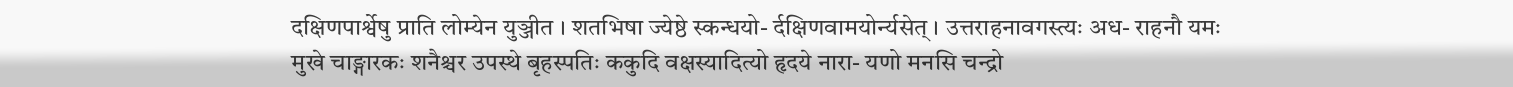दक्षिणपार्श्वेषु प्राति लोम्येन युञ्जीत । शतभिषा ज्येष्ठे स्कन्धयो- र्दक्षिणवामयोर्न्यसेत् । उत्तराहनावगस्त्यः अध- राहनौ यमः मुखे चाङ्गारकः शनैश्चर उपस्थे बृहस्पतिः ककुदि वक्षस्यादित्यो हृदये नारा- यणो मनसि चन्द्रो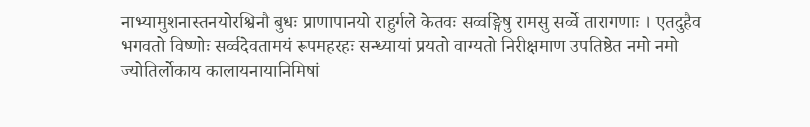नाभ्यामुशनास्तनयोरश्विनौ बुधः प्राणापानयो राहुर्गले केतवः सर्व्वाङ्गेषु रामसु सर्व्वे तारागणाः । एतदुहैव भगवतो विष्णोः सर्व्वदेवतामयं रूपमहरहः सन्ध्यायां प्रयतो वाग्यतो निरीक्षमाण उपतिष्ठेत नमो नमो ज्योतिर्लोकाय कालायनायानिमिषां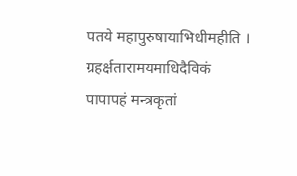पतये महापुरुषायाभिधीमहीति । ग्रहर्क्षतारामयमाधिदैविकं पापापहं मन्त्रकृतां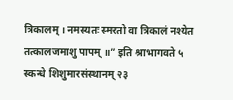त्रिकालम् । नमस्यतः स्मरतो वा त्रिकालं नश्येत तत्कालजमाशु पापम् ॥” इति श्राभागवते ५ स्कन्धे शिशुमारसंस्थानम् २३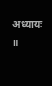अध्यायः ॥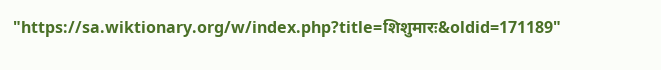"https://sa.wiktionary.org/w/index.php?title=शिशुमारः&oldid=171189"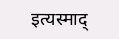इत्यस्माद्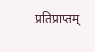प्रतिप्राप्तम्